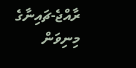ރާއްޖެ-ޗައިނާގެ މިނިވަން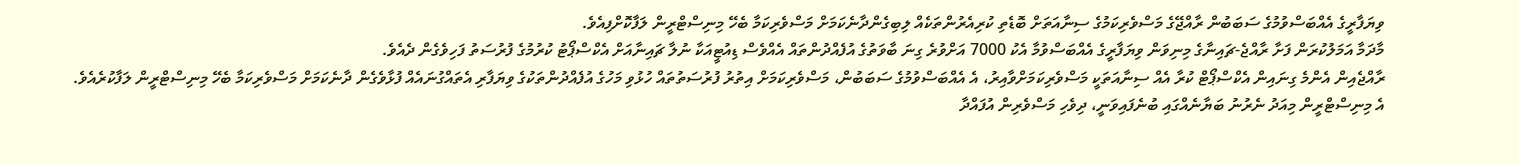ވިޔަފާރީގެ އެއްބަސްވުމުގެ ސަބަބުން ރާއްޖޭގެ މަސްވެރިކަމުގެ ސިނާއަތަށް ބޮޑެތި ކުރިއެރުންތަކެއް ލިބިގެންދާނެކަމަށް މަސްވެރިކަމާ ބެހޭ މިނިސްޓްރީން ލަފާކޮށްފިއެވެ.
މާދަމާ އަމަލުކުރަން ފަށާ ރާއްޖެ-ޗައިނާގެ މިނިވަން ވިޔަފާރީގެ އެއްބަސްވުމާ އެކު 7000 އަށްވުރެ ގިނަ ބާވަތުގެ އުފެއްދުންތައް އެއްވެސް ޑިއުޓީއަކާ ނުލާ ޗައިނާއަށް އެކްސްޕޯޓު ކުރުމުގެ ފުރުސަތު ފަހިވެގެން ދެއެވެ.
ރާއްޖެއިން އެންމެ ގިނައިން އެކްސްޕޯޓް ކުރާ އެއް ސިނާއަތަކީ މަސްވެރިކަމަށްވާއިރު، އެ އެއްބަސްވުމުގެ ސަބަބުން، މަސްވެރިކަމަށް އިތުރު ފުރުސަތުތައް ހުޅުވި މަހުގެ އުފެއްދުންތަކުގެ ވިޔަފާރި އެތައްގުނައެއް ފުޅާވެގެން ދާނެކަމަށް މަސްވެރިކަމާ ބެހޭ މިނިސްޓްރީން ލަފާކުރެއެވެ.
އެ މިނިސްޓްރީން މިއަދު ނެރުނު ބަޔާނެއްގައި ބުނެފައިވަނީ، ދިވެހި މަސްވެރިން އުފައްދާ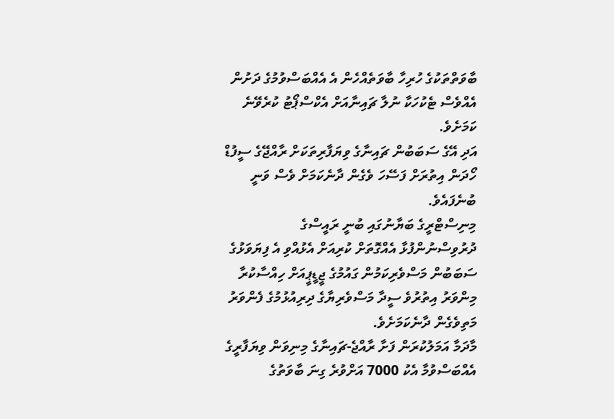ބާވަތްތަކުގެ ހުރިހާ ބާވަތެއްހެން އެ އެއްބަސްވުމުގެ ދަށުން އެއްވެސް ޓެކުހަކާ ނުލާ ޗައިނާއަށް އެކްސްޕޯޓު ކުރެވޭނެ ކަމަށެވެ.
އަދި އޭގެ ސަބަބުން ޗައިނާގެ ވިޔަފާރިތަކަށް ރާއްޖޭގެ ސީފުޑް ހޯދަން އިތުރަށް ފަސޭހަ ވެގެން ދާނެކަމަށް ވެސް ވަނީ ބުނެފައެވެ.
މިނިސްޓްރީގެ ބަޔާނުގައި ބުނީ ރައީސްގެ ދުރުވިސްނުންފުޅާ އެއްގޮތަށް ކުރިއަށް އެޅުއްވި އެ ފިޔަވަޅުގެ ސަބަބުން މަސްވެރިކަމުން ގައުމުގެ ޖީޑީޕީއަށް ހިއްސާކުރާ މިންވަރު އިތުރުވެ ސީދާ މަސްވެރިޔާގެ ދިރިއުޅުމުގެ ފެންވަރު މަތިވެގެން ދާނެކަމަށެވެ.
މާދަމާ އަމަލުކުރަން ފަށާ ރާއްޖެ-ޗައިނާގެ މިނިވަން ވިޔަފާރީގެ އެއްބަސްވުމާ އެކު 7000 އަށްވުރެ ގިނަ ބާވަތުގެ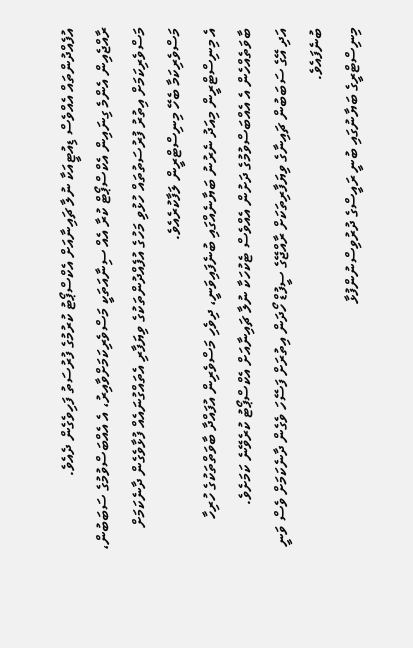އުފެއްދުންތައް އެއްވެސް ޑިއުޓީއަކާ ނުލާ ޗައިނާއަށް އެކްސްޕޯޓު ކުރުމުގެ ފުރުސަތު ފަހިވެގެން ދެއެވެ.
ރާއްޖެއިން އެންމެ ގިނައިން އެކްސްޕޯޓް ކުރާ އެއް ސިނާއަތަކީ މަސްވެރިކަމަށްވާއިރު، އެ އެއްބަސްވުމުގެ ސަބަބުން، މަސްވެރިކަމަށް އިތުރު ފުރުސަތުތައް ހުޅުވި މަހުގެ އުފެއްދުންތަކުގެ ވިޔަފާރި އެތައްގުނައެއް ފުޅާވެގެން ދާނެކަމަށް މަސްވެރިކަމާ ބެހޭ މިނިސްޓްރީން ލަފާކުރެއެވެ.
އެ މިނިސްޓްރީން މިއަދު ނެރުނު ބަޔާނެއްގައި ބުނެފައިވަނީ، ދިވެހި މަސްވެރިން އުފައްދާ ބާވަތްތަކުގެ ހުރިހާ ބާވަތެއްހެން އެ އެއްބަސްވުމުގެ ދަށުން އެއްވެސް ޓެކުހަކާ ނުލާ ޗައިނާއަށް އެކްސްޕޯޓު ކުރެވޭނެ ކަމަށެވެ.
އަދި އޭގެ ސަބަބުން ޗައިނާގެ ވިޔަފާރިތަކަށް ރާއްޖޭގެ ސީފުޑް ހޯދަން އިތުރަށް ފަސޭހަ ވެގެން ދާނެކަމަށް ވެސް ވަނީ ބުނެފައެވެ.
މިނިސްޓްރީގެ ބަޔާނުގައި ބުނީ ރައީސްގެ ދުރުވިސްނުންފުޅާ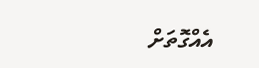އެއްގޮތަށް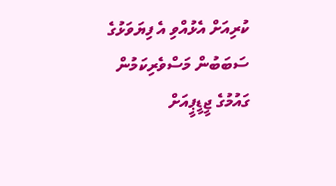ކުރިއަށް އެޅުއްވި އެ ފިޔަވަޅުގެ ސަބަބުން މަސްވެރިކަމުން ގައުމުގެ ޖީޑީޕީއަށް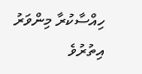ހިއްސާކުރާ މިންވަރު އިތުރުވެ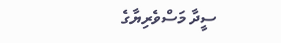ސީދާ މަސްވެރިޔާގެ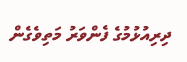ދިރިއުޅުމުގެ ފެންވަރު މަތިވެގެން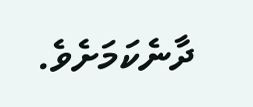ދާނެކަމަށެވެ.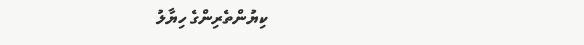ކިޔުންތެރިންގެ ހިޔާލު